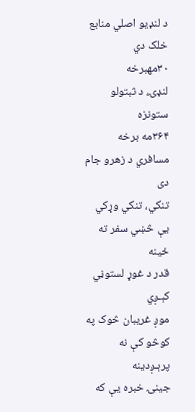د لنډیو اصلي منابع خلک دي
۳۰مهبرخه
لنډۍ، د ثبتولو ستونزه
۳۶۴مه برخه
مسافري د زهرو جام دی
تنکي، تنکي وړکي یې څښي سفر ته ځینه
قدر د غوړ لستوڼي کېـږي
موږ غریبان څوک په کوڅو کې نه پرېـږدینه
جینۍ خبره یې که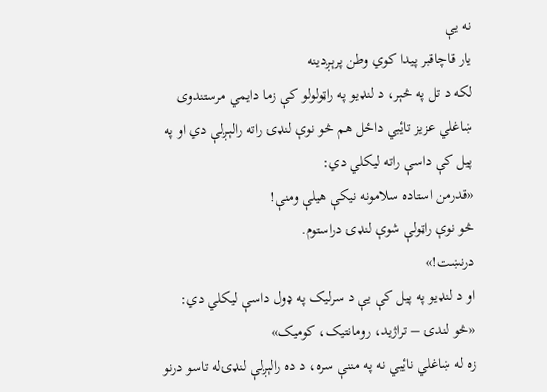نه یې
یار قاچاقبر پیدا کوي وطن پرېـږدینه
لکه د تل په څېر، د لنډیو په راټولولو کې زما دایمي مرستندوی ښاغلي عزیز تایٔبي داځل هم څو نوې لنډۍ راته رالېـږلې دي او په پیل کې داسې راته لیکلي دي:
«قدرمن استاده سلامونه نیکې هیلې ومنې!
څو نوې راټولې شوې لنډۍ دراستوم.
درنښت!»
او د لنډیو په پیل کې یې د سرلیک په ډول داسې لیکلي دي:
«څو لندۍ – تراژید، رومانتیک، کومیک»
زه له ښاغلي نایٔبي نه په مننې سره، د ده رالېږلې لنډۍله تاسو درنو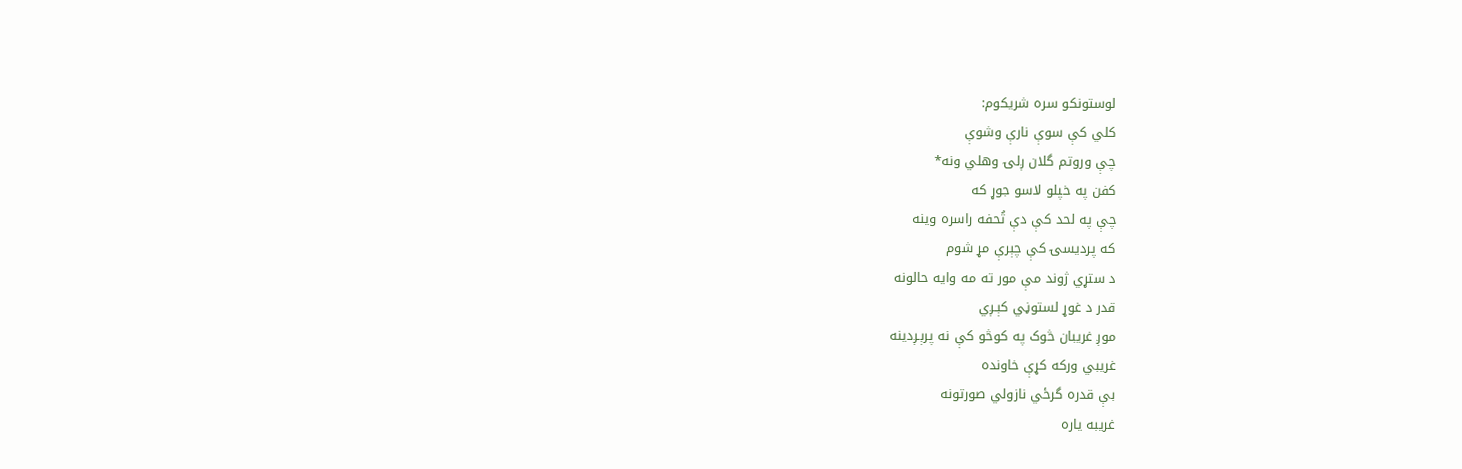لوستونکو سره شریکوم:
کلي کې سوې نارې وشوې
چې وروتم گلان ږلۍ وهلي ونه*
کفن په خپلو لاسو جوړ که
چې په لحد کې دې تُحفه راسره وینه
که پردیسۍ کې چېرې مړ شوم
د ستړي ژوند مې مور ته مه وایه حالونه
قدر د غوړ لستوڼي کېـږي
موږ غریبان څوک په کوڅو کې نه پرېـږدینه
غریبي ورکه کړې خاونده
بې قدره گرځي نازولي صورتونه
غریبه یاره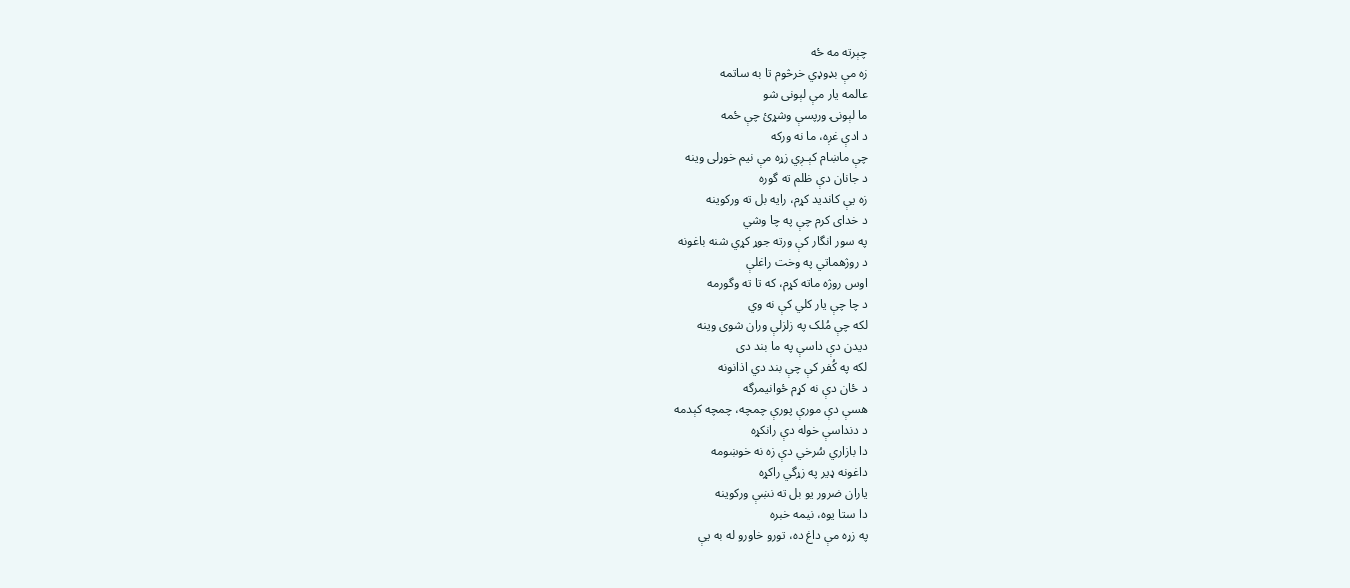چېرته مه ځه
زه مې بډوډي خرڅوم تا به ساتمه
عالمه یار مې لېونی شو
ما لېونۍ ورپسې وشړئ چې ځمه
د ادې غږه، ما نه ورکه
چې ماښام کېـږي زړه مې نیم خوړلی وینه
د جانان دې ظلم ته گوره
زه یې کاندید کړم، رایه بل ته ورکوینه
د خدای کرم چې په چا وشي
په سور انگار کې ورته جوړ کړي شنه باغونه
د روژهماتي په وخت راغلې
اوس روژه ماته کړم، که تا ته وگورمه
د چا چې یار کلي کې نه وي
لکه چې مُلک په زلزلې وران شوی وینه
دیدن دې داسې په ما بند دی
لکه په کُفر کې چې بند دي اذانونه
د ځان دې نه کړم ځوانیمرگه
هسې دې مورې پورې چمچه، چمچه کېدمه
د دنداسې خوله دې رانکړه
دا بازاري سُرخي دې زه نه خوښومه
داغونه ډیر په زړگي راکړه
یاران ضرور یو بل ته نښې ورکوینه
دا ستا یوه، نیمه خبره
په زړه مې داغ ده، تورو خاورو له به یې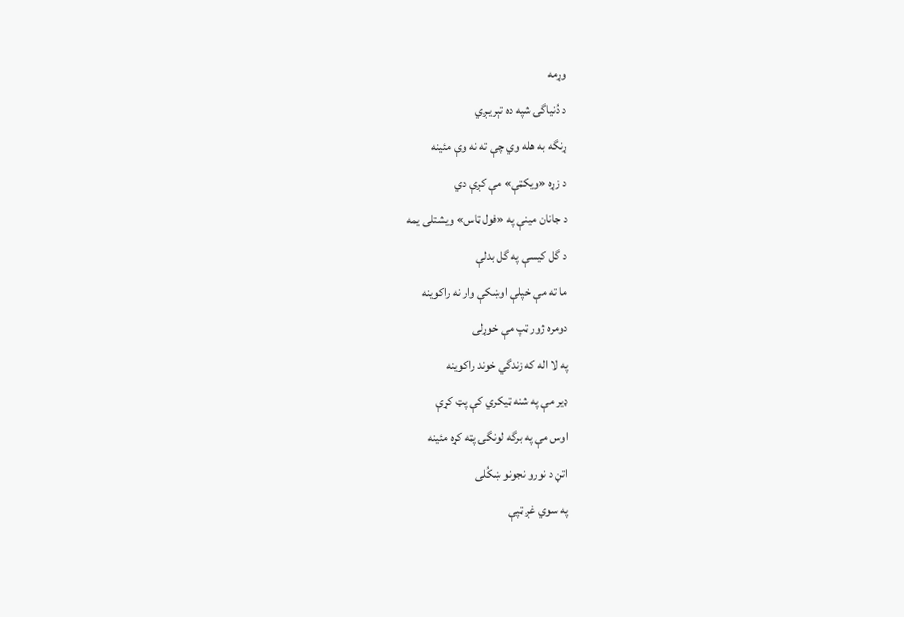وړمه
د دُنیاگۍ شپه ده تېریـږي
ړنگه به هله وي چې ته نه وې مئینه
د زړه «ویکټې» مې کږې دي
د جانان مینې په «فول ټاس» ویشتلی یمه
د گل کیسې په گل بدلې
ما ته مې خپلې اوښکې وار نه راکوینه
دومره ژور ټپ مې خوړلی
په لا اله که زندگي خوند راکوینه
ډیر مې په شنه ټیکري کې پټ کړې
اوس مې په برگه لونگۍ پټه کړه مئینه
اتڼ د نورو نجونو ښکُلی
په سوي غږ ټپې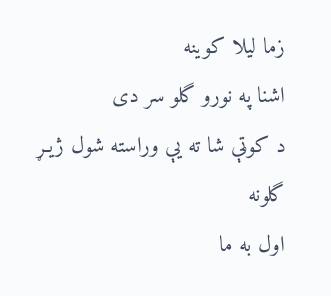زما لیلا کوینه
اشنا په نورو گلو سر دی
د کوټې شا ته یې وراسته شول ژیـړ گلونه
اول به ما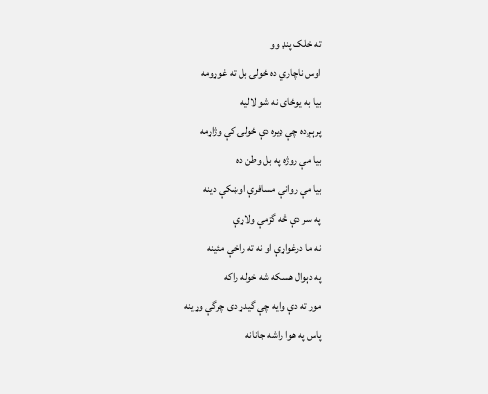ته خلک پنډ وو
اوس ناچاري ده ځولۍ بل ته غوړومه
بیا به یوځای نه شو لالیه
پرېـږده چې ډیره دې ځولۍ کې وژاړمه
بیا مې روژه په بل وطن ده
بیا مې روانې مسافرې اوښکې دینه
په سر دې څه گزمې ولاړې
نه ما درغواړې او نه ته راخې مئینه
په دېوال هسکه شه خوله راکه
مور ته دې وایه چې گیدړ دی چرگې وړینه
پاس په هوا راشه جانانه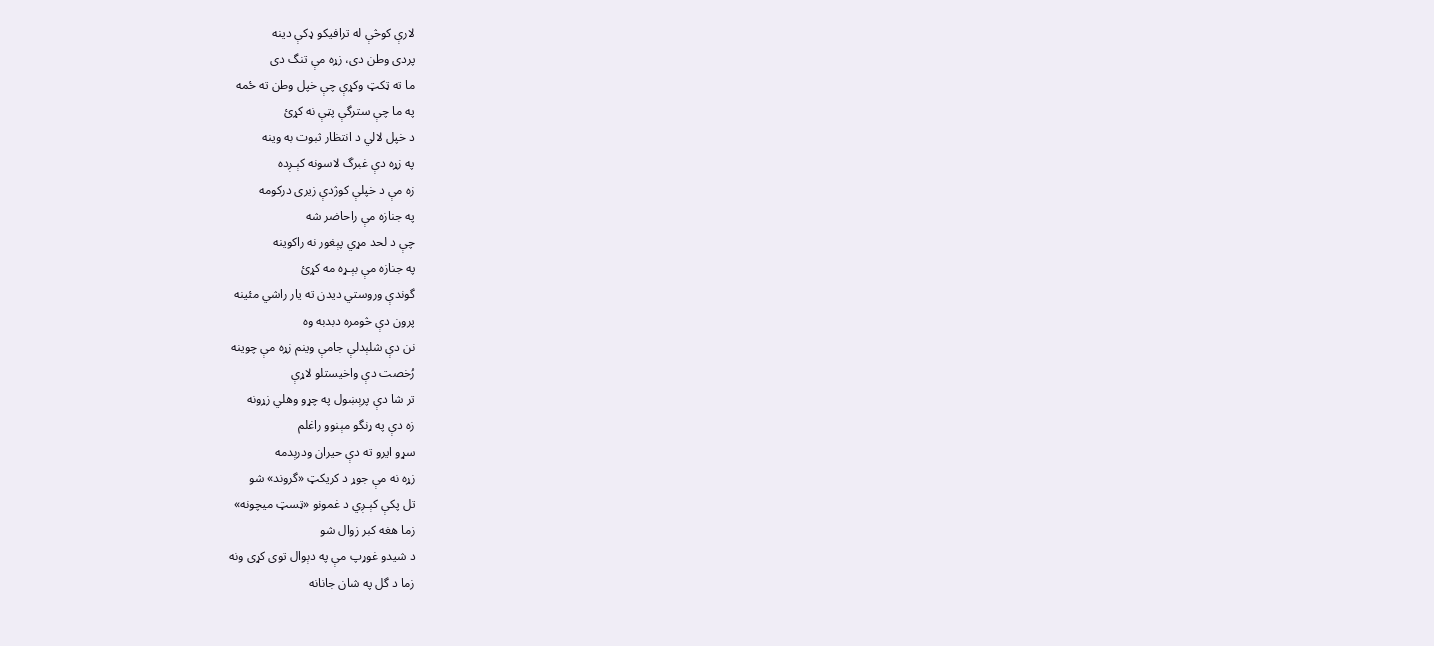لارې کوڅې له ترافیکو ډکې دینه
پردی وطن دی، زړه مې تنگ دی
ما ته ټکټ وکړې چې خپل وطن ته ځمه
په ما چې سترگې پټې نه کړئ
د خپل لالي د انتظار ثبوت به وینه
په زړه دې غبرگ لاسونه کېـږده
زه مې د خپلې کوژدې زیری درکومه
په جنازه مې راحاضر شه
چې د لحد مړي پېغور نه راکوینه
په جنازه مې بېـړه مه کړئ
گوندې وروستي دیدن ته یار راشي مئینه
پرون دې څومره دبدبه وه
نن دې شلېدلې جامې وینم زړه مې چوینه
رُخصت دې واخیستلو لاړې
تر شا دې پرېښول په چړو وهلي زړونه
زه دې په ړنگو مېنوو راغلم
سړو ایرو ته دې حیران ودرېدمه
زړه نه مې جوړ د کریکټ «گروند» شو
تل پکې کېـږي د غمونو «ټسټ میچونه»
زما هغه کبر زوال شو
د شیدو غوړپ مې په دېوال توی کړی ونه
زما د گل په شان جانانه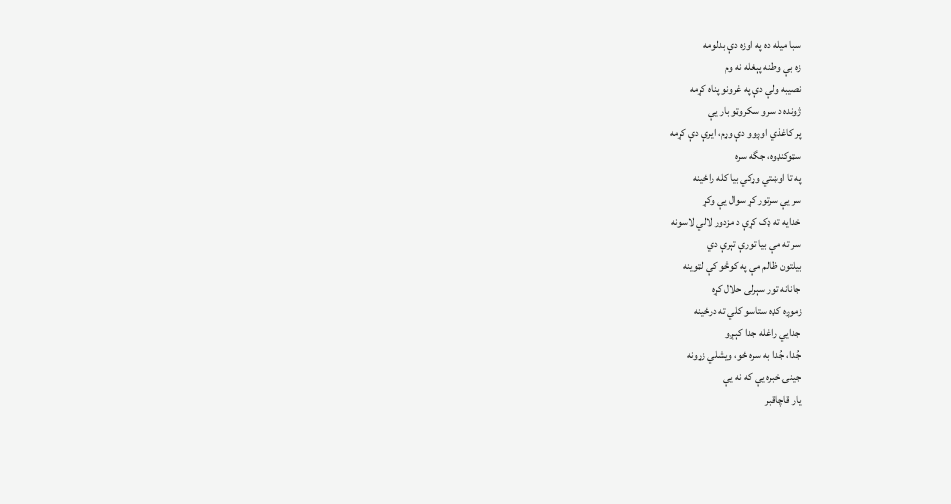سبا میله ده په اوزه دې بدلومه
زه بې وطنه پېغله نه وم
نصیبه ولې دې په غرونو پناه کړمه
ژونده د سرو سکروټو بار یې
پر کاغذي اوږوو دې وړم، ایرې دې کړمه
سټوکنډوه، جگه سره
په تا اوښتي وړکي بیا کله راځینه
سر یې سرتور کړ سوال یې وکړ
خدایه ته ډک کړې د مزدور لالي لاسونه
سر ته مې بیا تورې تېرې دي
بیلتون ظالم مې په کوڅو کې لټوینه
جانانه تور سېرلی حلال کړه
زموږه کډه ستاسو کلي ته درځینه
جدایي راغله جدا کېـږو
جُدا، جُدا به سره ځو، ویشلي زړونه
جینۍ خبره یې که نه یې
یار قاچاقبر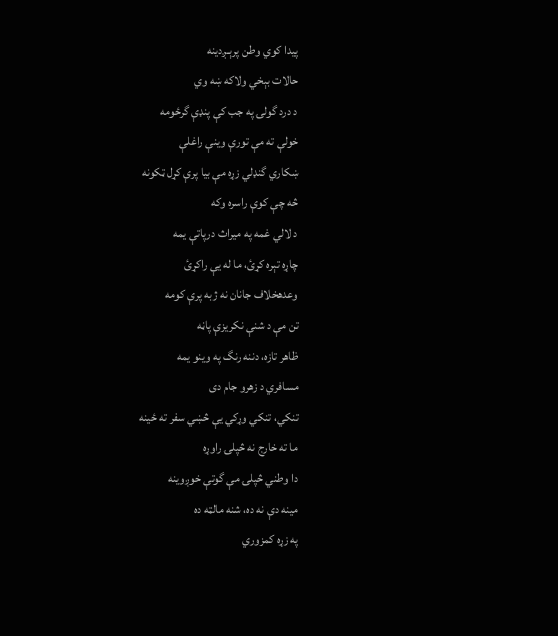پیدا کوي وطن پرېـږدینه
حالات بېخي ولاکه ښه وي
د درد گولۍ په جب کې پنډې گرځومه
خولې ته مې تورې وینې راغلې
ښکاري گنډلي زړه مې بیا پرې کړل ټکونه
څه چې کوې راسره وکه
د لالي غمه په میراث درپاتې یمه
چاړه تېره کړئ، ما له یې راکړئ
وعدهخلاف جانان نه ژبه پرې کومه
تن مې د شنې نکریزې پاڼه
ظاهر تازه، دننه رنگ په وینو یمه
مسافري د زهرو جام دی
تنکي، تنکي وړکي یې څښي سفر ته ځینه
ما ته خارج نه څپلۍ راوړه
دا وطني څپلۍ مې گوتې خوږوینه
مینه دې نه ده، شنه مالټه ده
په زړه کمزوري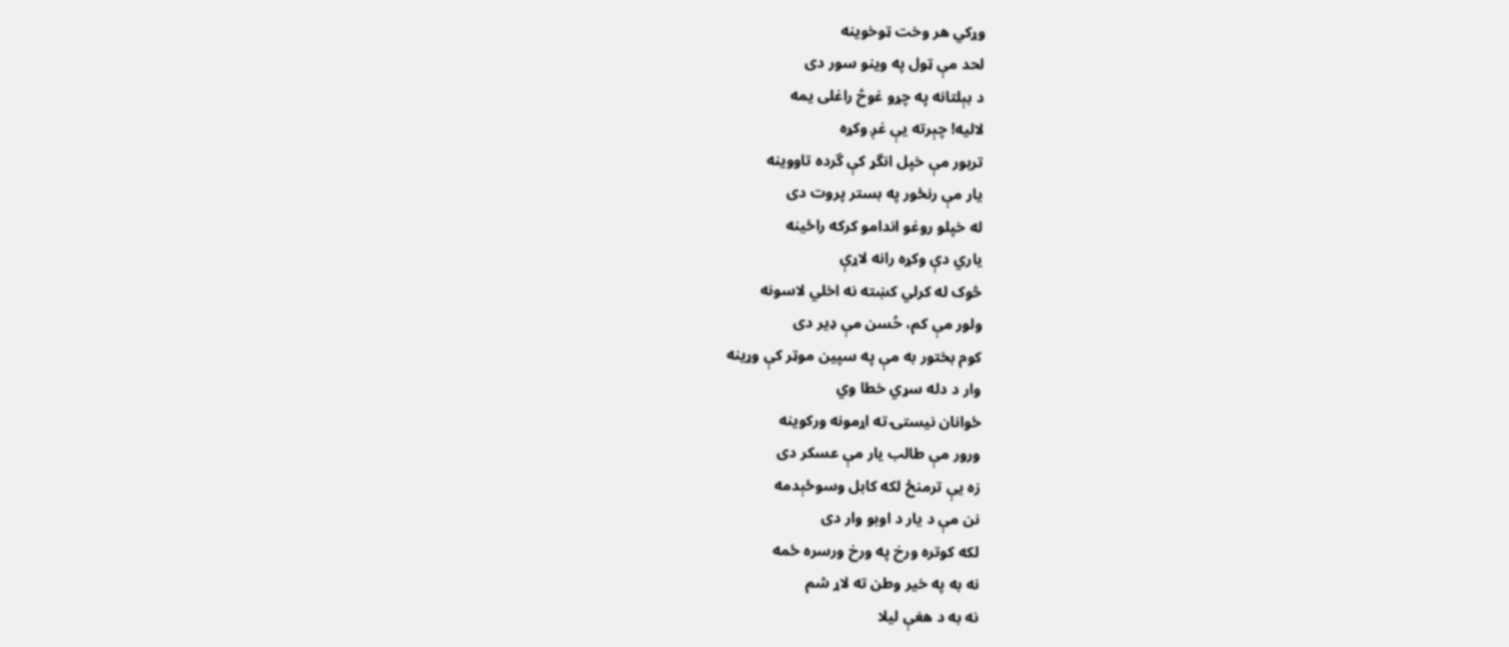وړکي هر وخت ټوخوینه
لحد مې ټول په وینو سور دی
د بېلتانه په چړو غوڅ راغلی یمه
لالیه! چېرته یې غږ وکړه
تربور مې خپل انگړ کې گرده تاووینه
یار مې رنځور په بستر پروت دی
له خپلو روغو اندامو کرکه راځینه
یاري دې وکړه رانه لاړې
څوک له کرلي کښته نه اخلي لاسونه
ولور مې کم، حُسن مې ډیر دی
کوم بختور به مې په سپین موټر کې وړینه
وار د دله سړي خطا وي
ځوانان نیستۍ ته اړمونه ورکوینه
ورور مې طالب یار مې عسکر دی
زه یې ترمنځ لکه کابل وسوځېدمه
نن مې د یار د اوبو وار دی
لکه کوتره ورخ په ورخ ورسره ځمه
نه به په خیر وطن ته لاړ شم
نه به د هغې لیلا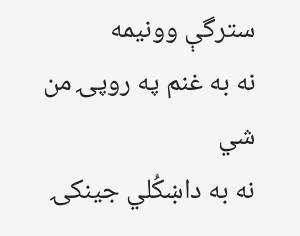سترگې وونیمه
نه به غنم په روپۍ من شي
نه به داښکُلي جینکۍ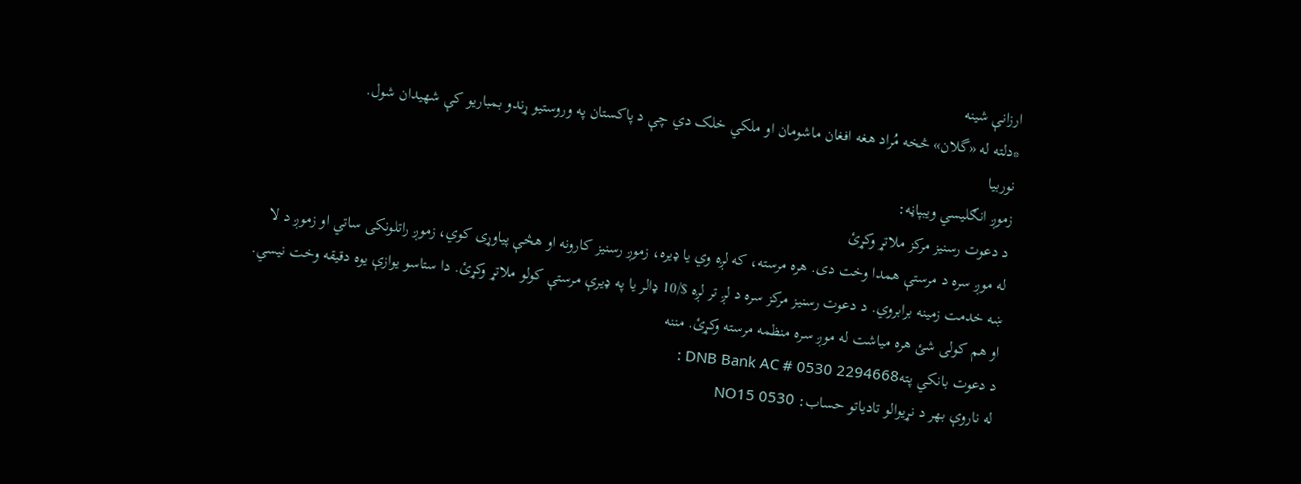ارزانې شینه
*دلته له «گلان» څخه مُراد هغه افغان ماشومان او ملکي خلک دي چې د پاکستان په وروستیو ړندو بمباریو کې شهیدان شول.
نوربیا
زموږ انګلیسي ویبپاڼه:
د دعوت رسنیز مرکز ملاتړ وکړئ
له موږ سره د مرستې همدا وخت دی. هره مرسته، که لږه وي یا ډیره، زموږ رسنیز کارونه او هڅې پیاوړی کوي، زموږ راتلونکی ساتي او زموږ د لا ښه خدمت زمینه برابروي. د دعوت رسنیز مرکز سره د لږ تر لږه $/10 ډالر یا په ډیرې مرستې کولو ملاتړ وکړئ. دا ستاسو یوازې یوه دقیقه وخت نیسي. او هم کولی شئ هره میاشت له موږ سره منظمه مرسته وکړئ. مننه
د دعوت بانکي پتهDNB Bank AC # 0530 2294668 :
له ناروې بهر د نړیوالو تادیاتو حساب: NO15 0530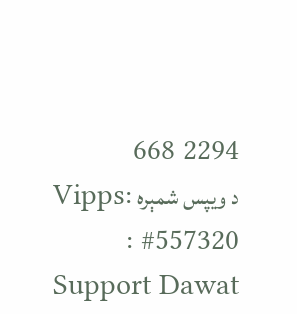2294 668
د ویپس شمېره Vipps: #557320 :
Support Dawat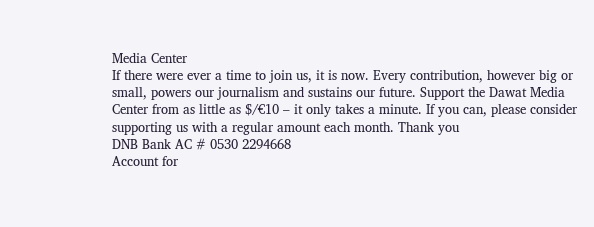Media Center
If there were ever a time to join us, it is now. Every contribution, however big or small, powers our journalism and sustains our future. Support the Dawat Media Center from as little as $/€10 – it only takes a minute. If you can, please consider supporting us with a regular amount each month. Thank you
DNB Bank AC # 0530 2294668
Account for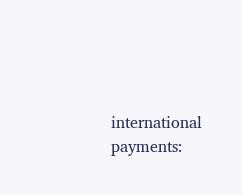international payments: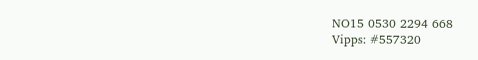NO15 0530 2294 668
Vipps: #557320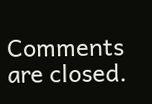Comments are closed.